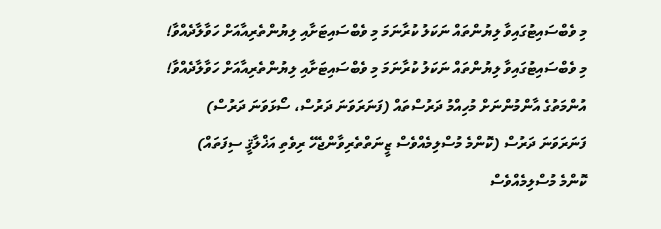މި ވެބްސައިޓުގައިވާ ލިޔުންތައް ނަކަލު ކުރާނަމަ މި ވެބްސައިޓަށާއި ލިޔުންތެރިއާއަށް ހަވާލާދެއްވާ!
މި ވެބްސައިޓުގައިވާ ލިޔުންތައް ނަކަލު ކުރާނަމަ މި ވެބްސައިޓަށާއި ލިޔުންތެރިއާއަށް ހަވާލާދެއްވާ!
އުންމަތުގެ އާންމުންނަށް މުހިއްމު ދަރުސްތައް (ފަނަރަވަނަ ދަރުސް، ސޯޅަވަނަ ދަރުސް)
ފަނަރަވަނަ ދަރުސް (ކޮންމެ މުސްލިމެއްވެސް ޒީނަތްތެރިވާންޖެހޭ ރިވެތި އަޚްލާޤީ ސިފަތައް)
ކޮންމެ މުސްލިމެއްވެސް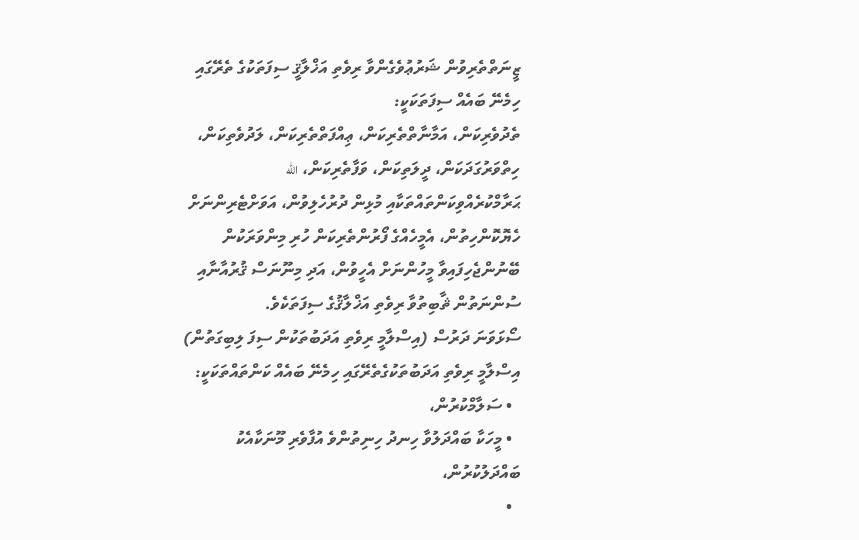ޒީނަތްތެރިވުން ޝަރުޢުވެގެންވާ ރިވެތި އަޚްލާޤީ ސިފަތަކުގެ ތެރޭގައި ހިމެނޭ ބައެއް ސިފަތަކަކީ:
ތެދުވެރިކަން، އަމާނާތްތެރިކަން، ޢިއްފަތްތެރިކަން، ލަދުވެތިކަން، ހިތްވަރުގަދަކަން، ދީލަތިކަން، ވަފާތެރިކަން، الله ޙަރާމްކުރެއްވިކަންތައްތަކާއި މުޅިން ދުރުހެލިވުން، އަވަށްޓެރިންނަށް ހެޔޮކޮންހިތުން، އެމީހެއްގެ ފޯރުންތެރިކަން ހުރި މިންވަރަކުން ބޭނުންޖެހިފައިވާ މީހުންނަށް އެހީވުން، އަދި މިނޫނަސް ޤުރުއާނާއި ސުންނަތުން ޘާބިތުވާ ރިވެތި އަޚްލާޤުގެ ސިފަތަކެވެ.
ސޯޅަވަނަ ދަރުސް (އިސްލާމީ ރިވެތި އަދަބުތަކުން ސިފަ ލިބިގަތުން)
އިސްލާމީ ރިވެތި އަދަބުތަކުގެތެރޭގައި ހިމެނޭ ބައެއް ކަންތައްތަކަކީ:
  • ސަލާމްކުރުން،
  • މީހަކާ ބައްދަލުވާ ހިނދު ހިނިތުންވެ އުފާވެރި މޫނަކާއެކު ބައްދަލުކުރުން،
  •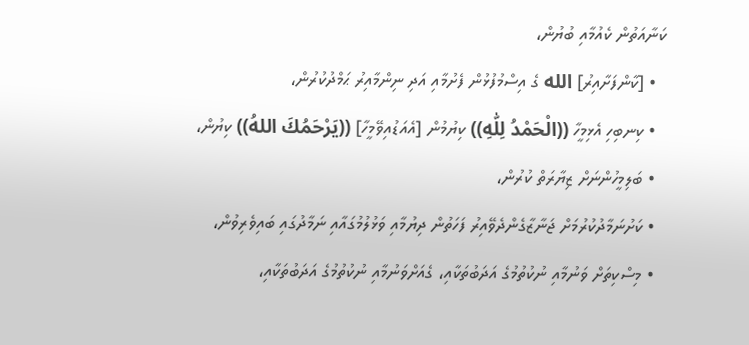ކަނާއަތުން ކެއުމާއި ބުޔުން،
  • [ކާންފަށާއިރު] الله ގެ އިސްމުފުޅުން ފެށުމާއި އަދި ނިންމާއިރު ޙަމްދުކުރުން،
  • ކިނބިހި އެޅިމީހާ ((الْحَمْدُ لِلّٰهِ)) ކިޔުމުން [އެއަޑުއިވޭމީހާ] ((يَرْحَمُكَ اللهُ)) ކިޔުން،
  • ބަލިމީހުންނަށް ޒިޔާރަތް ކުރުން،
  • ކަށުނަމާދުކުރުމަށް ޖަނާޒާގެންދެވޭއިރު ފަހަތުން ދިޔުމާއި ވަޅުލުމުގައާއި ނަމާދުގައި ބައިވެރިވުން،
  • މިސްކިތަށް ވަނުމާއި ނުކުތުމުގެ އަދަބުތަކާއި، ގެއަށްވަނުމާއި ނުކުތުމުގެ އަދަބުތަކާއި،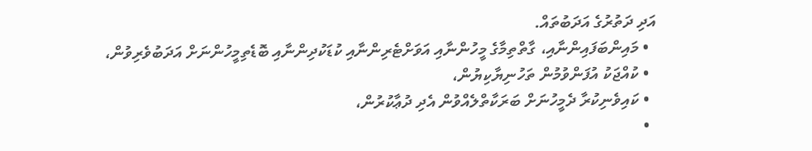އަދި ދަތުރުގެ އަދަބުތައް.
  • މައިންބަފައިންނާއި، ގާތްތިމާގެ މީހުންނާއި އަވަށްޓެރިންނާއި ކުޑަކުދިންނާއި ބޮޑެތިމީހުންނަށް އަދަބުވެރިވުން،
  • ކުއްޖަކު އުފަންވުމުން ތަހުނިޔާކިޔުން،
  • ކައިވެނިކުރާ ދެމީހުނަށް ބަރަކާތްލެއްވުން އެދި ދުޢާކުރުން،
  •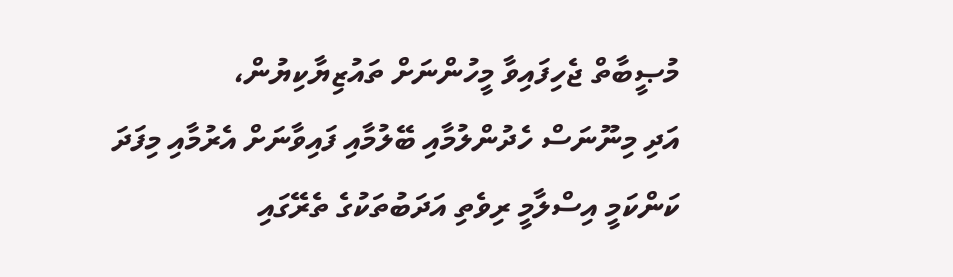މުޞީބާތް ޖެހިފައިވާ މީހުންނަށް ތައުޒިޔާކިޔުން،
އަދި މިނޫނަސް ހެދުންލުމާއި ބޭލުމާއި ފައިވާނަށް އެރުމާއި މިފަދަ  ކަންކަމީ އިސްލާމީ ރިވެތި އަދަބުތަކުގެ ތެރޭގައި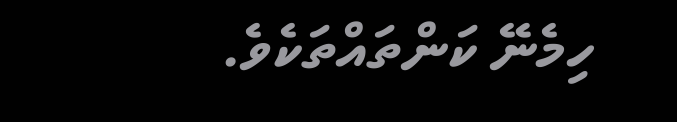ހިމެނޭ ކަންތައްތަކެވެ.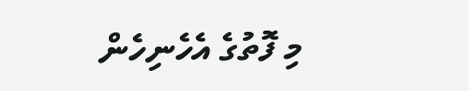މި ފޮތުގެ އެހެނިހެން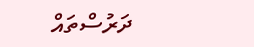ދަރުސްތައް